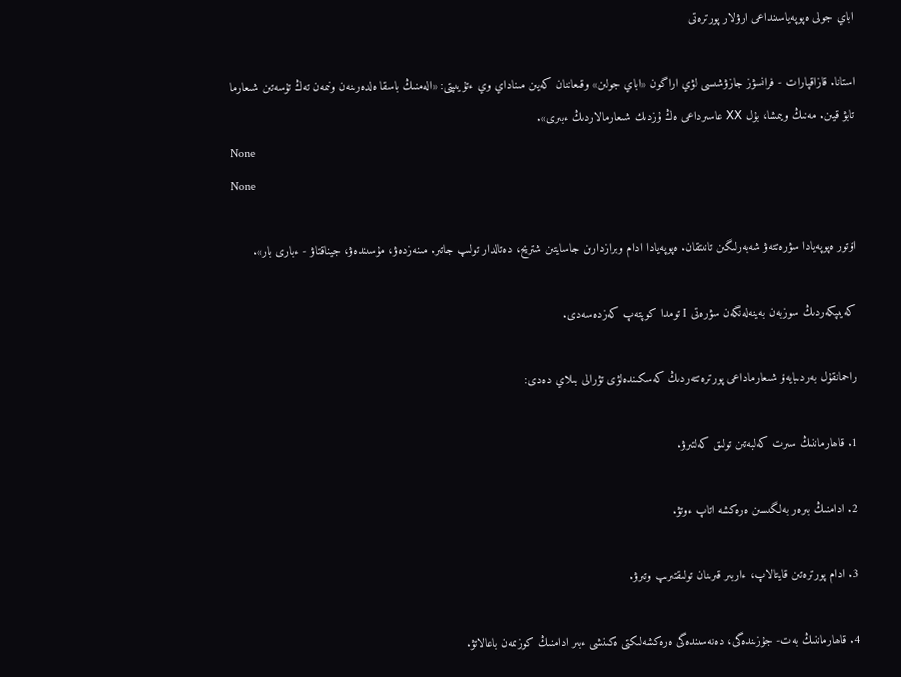اباي جولى ەپوپەياسىنداعى ارۋلار پورترەتى

استانا. قازاقپارات - فرانسۋز جازۋشىسى لۋي اراگون «اباي جولىن» وقىعاننان كەيىن مىناداي وي ءتۇيىپتى: «الەمنىڭ باسقا ەلدەرىنەن ونىمەن تەڭ تۇسەتىن شىعارما تابۋ قيىن. مەنىڭ ويىمشا، بۇل ⅩⅩ عاسىرداعى ەڭ ۇزدىك شىعارمالاردىڭ ءبىرى».
None
None

اۆتور ەپوپەيادا سۋرەتتەۋ شەبەرلىگىن تانىتقان. ەپوپەيادا ادام وبرازدارىن جاسايتىن شتريح، دەتالدار تولىپ جاتىر. مىنەزدەۋ، مۇسىندەۋ، جيناقتاۋ - ءبارى بار».

كەيىپكەردىڭ سوزبەن بەينەلەنگەن سۋرەتى I تومدا كوپتەپ كەزدەسەدى.

راحمانقۇل بەردىبايەۆ شىعارماداعى پورترەتتەردىڭ كەسكىندەلۋى تۋرالى بىلاي دەدى:

1. قاھارماننىڭ سىرت كەلبەتىن تولىق كەلتىرۋ.

2. ادامنىڭ بىرەر بەلگىسىن ەرەكشە اتاپ ءوتۋ.

3. ادام پورترەتىن قايتالاپ، ءاربىر قىرىنان تولىقتىرىپ وتىرۋ.

4. قاھارماننىڭ بەت- جۇزىندەگى، دەنەسىندەگى ەرەكشەلىكتى ەكىنشى ءبىر ادامنىڭ كوزىمەن باعالاتۋ.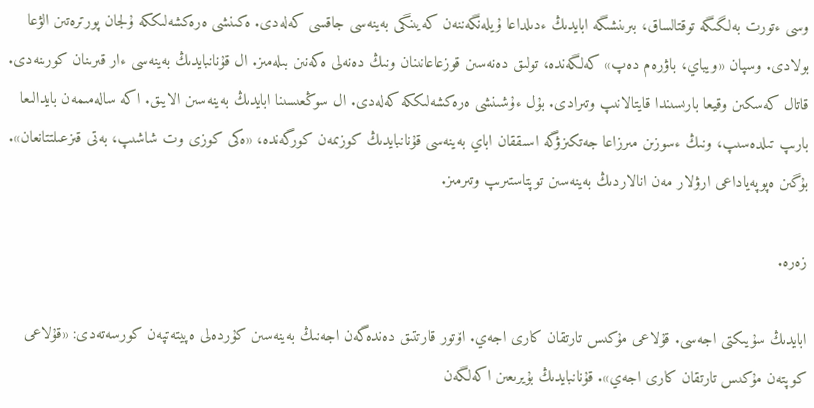وسى ءتورت بەلگىگە توقتالساق، بىرىنشىگە ابايدىڭ ءدىلداعا ۇيلەنگەننەن كەيىنگى بەينەسى جاقسى كەلەدى. ەكىنشى ەرەكشەلىككە ۇلجان پورترەتىن الۋعا بولادى. وسپان «ويباي، باۋرەم دەپ» كەلگەندە، تولىق دەنەسىن قوزعاعانىنان ونىڭ دەنەلى ەكەنىن بىلەمىز. ال قۇنانبايدىڭ بەينەسى ءار قىرىنان كورىنەدى. قاتال كەسكىن وقيعا بارىسىندا قايتالانىپ وتىرادى. بۇل ءۇشىنشى ەرەكشەلىككە كەلەدى. ال سوڭعىسىنا ابايدىڭ بەينەسىن الايىق. اكە سالەمىمەن بايدالىعا بارىپ تىلدەسىپ، ونىڭ ءسوزىن مىرزاعا جەتكىزۋگە اسىققان اباي بەينەسى قۇنانبايدىڭ كوزىمەن كورگەندە، «ەكى كوزى وت شاشىپ، بەتى قىزعىلتتانعان». بۇگىن ەپوپەياداعى ارۋلار مەن انالاردىڭ بەينەسىن توپتاستىرىپ وتىرمىز.

زەرە.

ابايدىڭ سۇيىكتى اجەسى. قۇلاعى مۇكىس تارتقان كارى اجەي. اۆتور قارتتىق دەندەگەن اجەنىڭ بەينەسىن كۇردەلى ەپيتەتپەن كورسەتەدى: «قۇلاعى كوپتەن مۇكىس تارتقان كارى اجەي». قۇنانبايدىڭ بۇيرىعىن اكەلگەن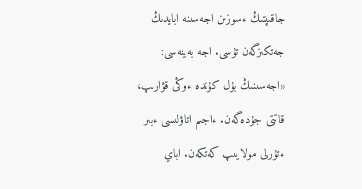جاقىپتىڭ ءسوزىن اجەسىنە ابايدىڭ جەتكىزگەن تۇسى. اجە بەينەسى: «اجەسىنىڭ بۇل كۇندە ءوڭى قۋارىپ، قاتتى جۇدەگەن. ءاجىم اتاۋلىسى ءبىر ءتۇرلى مولايىپ كەتكەن. اباي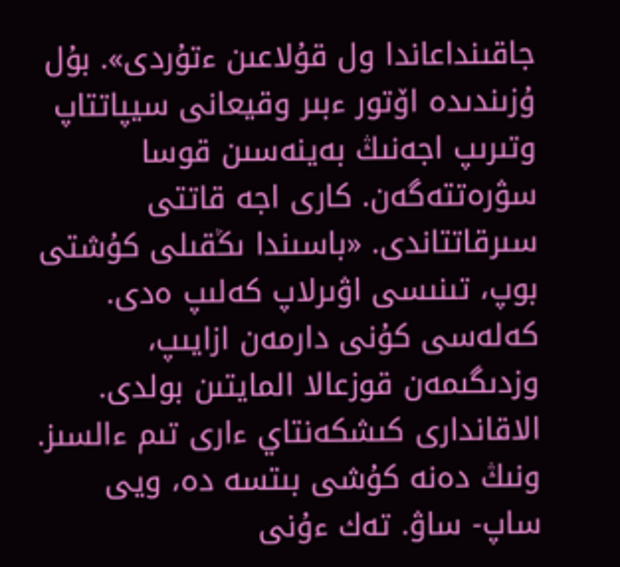جاقىنداعاندا ول قۇلاعىن ءتۇردى». بۇل ۇزىندىدە اۆتور ءبىر وقيعانى سيپاتتاپ وتىرىپ اجەنىڭ بەينەسىن قوسا سۋرەتتەگەن. كارى اجە قاتتى سىرقاتتاندى. «باسىندا ىڭقىلى كۇشتى بوپ، تىنىسى اۋىرلاپ كەلىپ ەدى. كەلەسى كۇنى دارمەن ازايىپ، وزدىگىمەن قوزعالا المايتىن بولدى. الاقاندارى كىشكەنتاي ءارى تىم ءالسىز. ونىڭ دەنە كۇشى بىتسە دە، ويى ساپ- ساۋ. تەك ءۇنى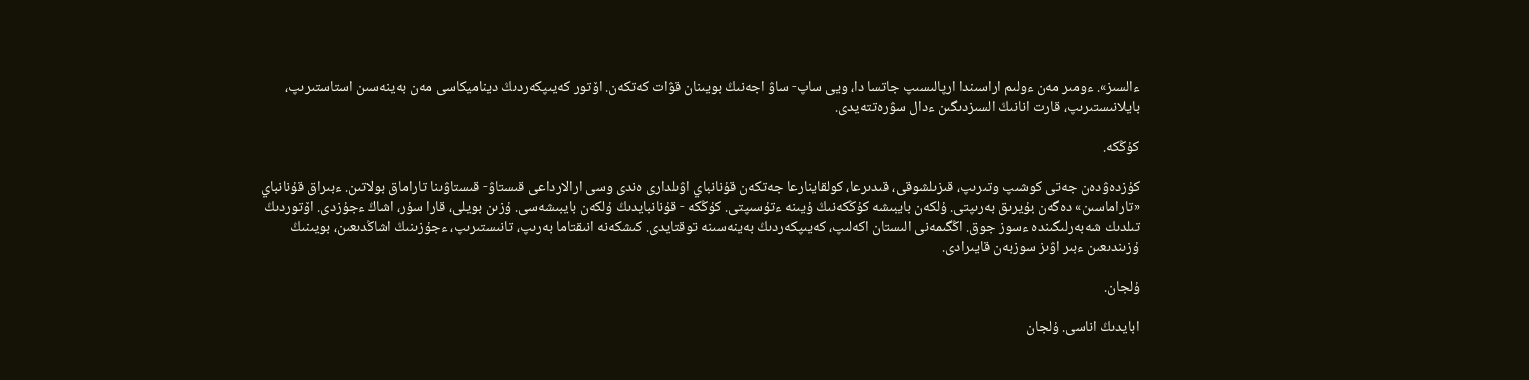ءالسىز». ءومىر مەن ءولىم اراسىندا ارپالىسىپ جاتسا دا، ويى ساپ- ساۋ اجەنىڭ بويىنان قۋات كەتكەن. اۆتور كەيىپكەردىڭ ديناميكاسى مەن بەينەسىن استاستىرىپ، بايلانىستىرىپ، قارت انانىڭ السىزدىگىن ءدال سۋرەتتەيدى.

كۇڭكە.

كۇزدەۋدەن جەتى كوشىپ وتىرىپ، قىزىلشوقى، قىدىرعا، كولقاينارعا جەتكەن قۇنانباي اۋىلدارى ەندى وسى ارالارداعى قىستاۋ- قىستاۋىنا تاراماق بولاتىن. ءبىراق قۇنانباي «تاراماسىن» دەگەن بۇيرىق بەرىپتى. ۇلكەن بايبىشە كۇڭكەنىڭ ۇيىنە ءتۇسىپتى. كۇڭكە - قۇنانبايدىڭ ۇلكەن بايبىشەسى. ۇزىن بويلى، قارا سۇر، اشاڭ ءجۇزدى. اۆتوردىڭ تىلدىك شەبەرلىگىندە ءسوز جوق. اڭگىمەنى الىستان اكەلىپ، كەيىپكەردىڭ بەينەسىنە توقتايدى. كىشكەنە انىقتاما بەرىپ، تانىستىرىپ، ءجۇزىنىڭ اشاڭدىعىن، بويىنىڭ ۇزىندىعىن ءبىر اۋىز سوزبەن قايىرادى.

ۇلجان.

ابايدىڭ اناسى. ۇلجان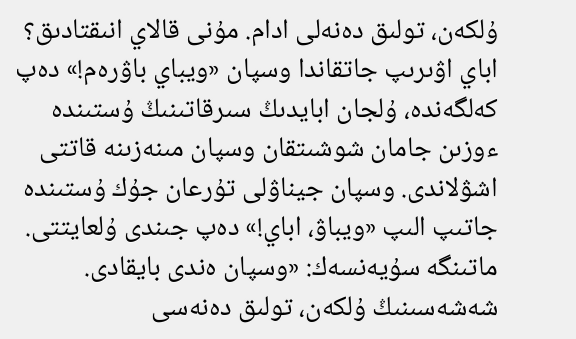ۇلكەن، تولىق دەنەلى ادام. مۇنى قالاي انىقتادىق؟ اباي اۋىرىپ جاتقاندا وسپان «ويباي باۋرەم!» دەپ كەلگەندە، ۇلجان ابايدىڭ سىرقاتىنىڭ ۇستىندە ءوزىن جامان شوشىتقان وسپان مىنەزىنە قاتتى اشۋلاندى. وسپان جيناۋلى تۇرعان جۇك ۇستىندە جاتىپ الىپ «ويباۋ، اباي!» دەپ جىندى ۇلعايتتى. ماتىنگە سۇيەنسەك: «وسپان ەندى بايقادى. شەشەسىنىڭ ۇلكەن، تولىق دەنەسى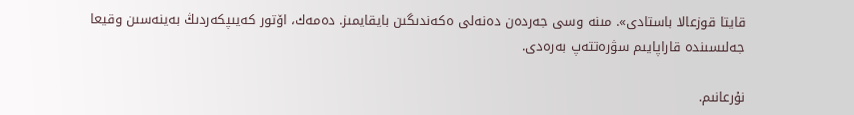قايتا قوزعالا باستادى». مىنە وسى جەردەن دەنەلى ەكەندىگىن بايقايمىز. دەمەك، اۆتور كەيىپكەردىڭ بەينەسىن وقيعا جەلىسىندە قاراپايىم سۋرەتتەپ بەرەدى.

نۇرعانىم.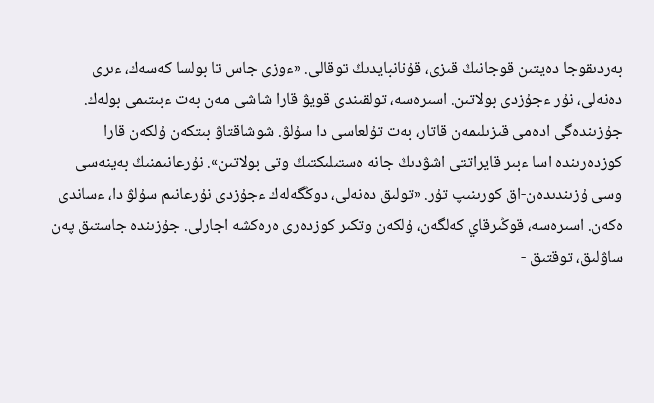بەردىقوجا دەيتىن قوجانىڭ قىزى، قۇنانبايدىڭ توقالى. «ءوزى جاس تا بولسا كەسەك، ءىرى دەنەلى، نۇر ءجۇزدى بولاتىن. اسىرەسە، تولقىندى قويۋ قارا شاشى مەن بەت ءبىتىمى بولەك. جۇزىندەگى ادەمى قىزىلىمەن قاتار، بەت تۇلعاسى دا سۇلۋ. شوشاقتاۋ بىتكەن ۇلكەن قارا كوزدەرىندە اسا ءبىر قايراتتى اشۋدىڭ جانە ەستىلىكتىڭ وتى بولاتىن». نۇرعانىمنىڭ بەينەسى وسى ۇزىندىدەن-اق كورىنىپ تۇر. «تولىق دەنەلى، دوڭگەلەك ءجۇزدى نۇرعانىم سۇلۋ دا، ءساندى ەكەن. اسىرەسە، قوڭىرقاي كەلگەن، ۇلكەن وتكىر كوزدەرى ەرەكشە اجارلى. جۇزىندە جاستىق پەن ساۋلىق، توقتىق -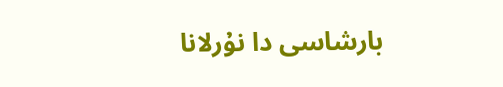بارشاسى دا نۇرلانا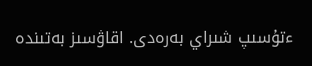ءتۇسىپ شىراي بەرەدى. اقاۋسىز بەتىندە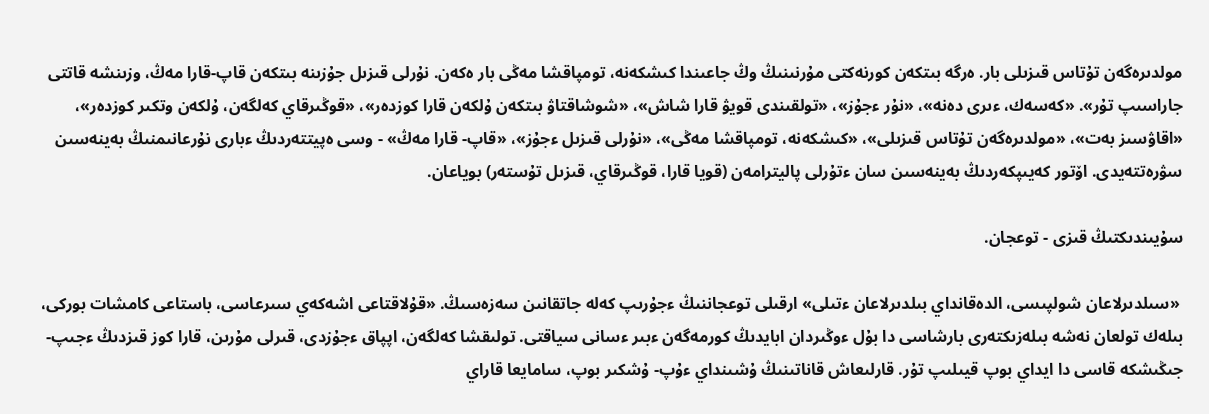مولدىرەگەن تۇتاس قىزىلى بار. ەرگە بىتكەن كورنەكتى مۇرنىنىڭ وڭ جاعىندا كىشكەنە، تومپاقشا مەڭى بار ەكەن. نۇرلى قىزىل جۇزىنە بىتكەن قاپ-قارا مەڭ، وزىنشە قاتتى جاراسىپ تۇر». «كەسەك، ءىرى دەنە»، «نۇر ءجۇز»، «تولقىندى قويۋ قارا شاش»، «شوشاقتاۋ بىتكەن ۇلكەن قارا كوزدەر»، «قوڭىرقاي كەلگەن، ۇلكەن وتكىر كوزدەر»، «اقاۋسىز بەت»، «مولدىرەگەن تۇتاس قىزىلى»، «كىشكەنە، تومپاقشا مەڭى»، «نۇرلى قىزىل ءجۇز»، «قاپ- قارا مەڭ» - وسى ەپيتتەردىڭ ءبارى نۇرعانىمنىڭ بەينەسىن سۋرەتتەيدى. اۆتور كەيىپكەردىڭ بەينەسىن سان ءتۇرلى پاليترامەن (قويا قارا، قوڭىرقاي، قىزىل تۇستەر) بوياعان.

سۇيىندىكتىڭ قىزى - توعجان.

 «سىلدىرلاعان شولپىسى، الدەقانداي بىلدىرلاعان ءتىلى» ارقىلى توعجاننىڭ ءجۇرىپ كەلە جاتقانىن سەزەسىڭ. «قۇلاقتاعى اشەكەي سىرعاسى، باستاعى كامشات بوركى، بىلەك تولعان نەشە بىلەزىكتەرى بارشاسى دا بۇل ءوڭىردان ابايدىڭ كورمەگەن ءبىر ءسانى سياقتى. تولىقشا كەلگەن، اپپاق ءجۇزدى، قىرلى مۇرىن، قارا كوز قىزدىڭ ءجىپ- جىڭىشكە قاسى دا ايداي بوپ قيىلىپ تۇر. قارلىعاش قاناتىنىڭ ۇشىنداي ءۇپ- ۇشكىر بوپ، سامايعا قاراي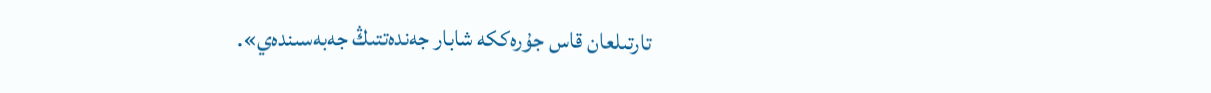تارتىلعان قاس جۇرەككە شابار جەندەتتىڭ جەبەسىندەي».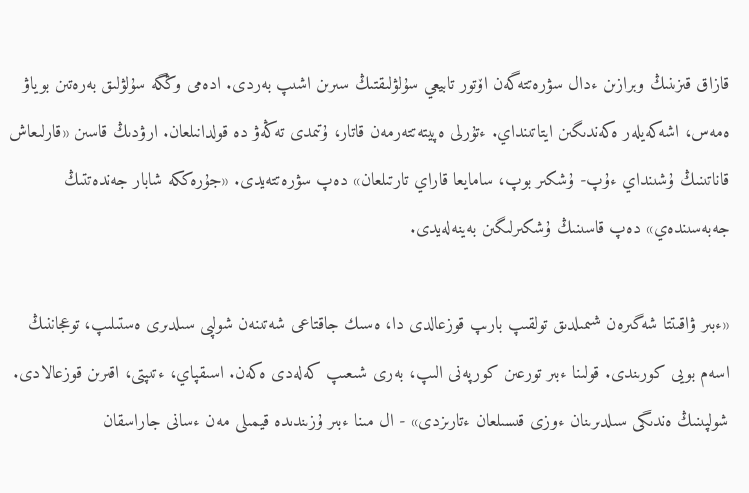قازاق قىزىنىڭ وبرازىن ءدال سۋرەتتەگەن اۆتور تابيعي سۇلۋلىقتىڭ سىرىن اشىپ بەردى. ادەمى وڭگە سۇلۋلىق بەرەتىن بوياۋ ەمەس، اشەكەيلەر ەكەندىگىن ايتاتىنداي. ءتۇرلى ەپيتەتتەرمەن قاتار، ۇتىمدى تەڭەۋ دە قولدانىلعان. ارۋدىڭ قاسىن «قارلىعاش قاناتىنىڭ ۇشىنداي ءۇپ- ۇشكىر بوپ، سامايعا قاراي تارتىلعان» دەپ سۋرەتتەيدى. «جۇرەككە شابار جەندەتتىڭ جەبەسىندەي» دەپ قاسىنىڭ ۇشكىرلىگىن بەينەلەيدى.

«ءبىر ۋاقىتتا شەگىرەن شىمىلدىق تولقىپ بارىپ قوزعالدى دا، ەسىك جاقتاعى شەتىنەن شولپى سىلدىرى ەستىلىپ، توعجاننىڭ اسەم بويى كورىندى. قولىنا ءبىر تورعىن كورپەنى الىپ، بەرى شىعىپ كەلەدى ەكەن. اسىقپاي، ءتىپتى، اقىرىن قوزعالادى. شولپىنىڭ ەندىگى سىلدىرىنان ءوزى قىسىلعان ءتارىزدى» - ال مىنا ءبىر ۇزىندىدە قيمىلى مەن ءسانى جاراسقان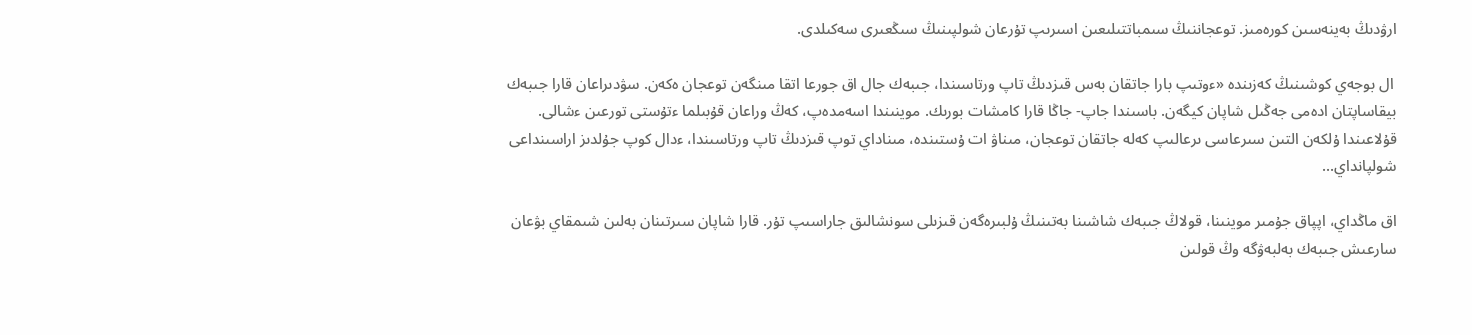ارۋدىڭ بەينەسىن كورەمىز. توعجاننىڭ سىمباتتىلىعىن اسىرىپ تۇرعان شولپىنىڭ سىڭعىرى سەكىلدى.

 ال بوجەي كوشىنىڭ كەزىندە «ءوتىپ بارا جاتقان بەس قىزدىڭ تاپ ورتاسىندا، جىبەك جال اق جورعا اتقا مىنگەن توعجان ەكەن. سۋدىراعان قارا جىبەك بيقاساپتان ادەمى جەڭىل شاپان كيگەن. باسىندا جاپ- جاڭا قارا كامشات بورىك. موينىندا اسەمدەپ، كەڭ وراعان قۇبىلما ءتۇستى تورعىن ءشالى. قۇلاعىندا ۇلكەن التىن سىرعاسى ىرعالىپ كەلە جاتقان توعجان، مىناۋ ات ۇستىندە، مىناداي توپ قىزدىڭ تاپ ورتاسىندا، ءدال كوپ جۇلدىز اراسىنداعى شولپانداي...

اق ماڭداي، اپپاق جۇمىر موينىنا، قولاڭ جىبەك شاشىنا بەتىنىڭ ۇلبىرەگەن قىزىلى سونشالىق جاراسىپ تۇر. قارا شاپان سىرتىنان بەلىن شىمقاي بۋعان سارعىش جىبەك بەلبەۋگە وڭ قولىن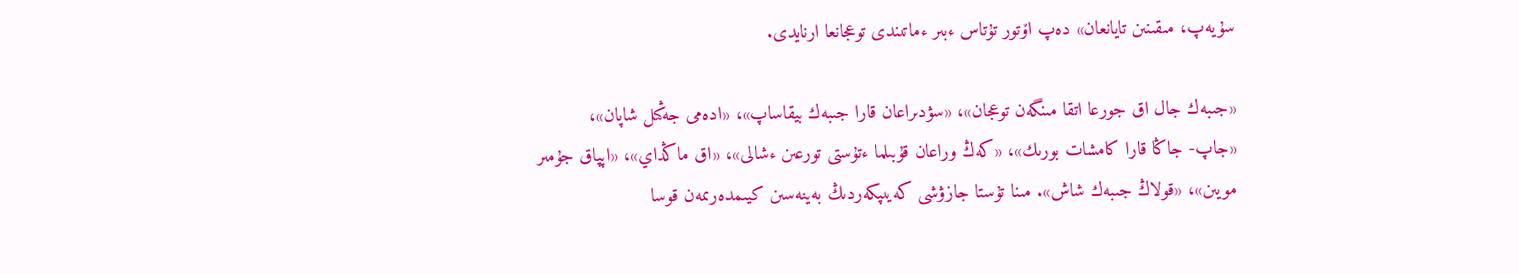سۇيەپ، مىقىنىن تايانعان» دەپ اۆتور تۇتاس ءبىر ءماتىندى توعجانعا ارنايدى.

«جىبەك جال اق جورعا اتقا مىنگەن توعجان»، «سۋدىراعان قارا جىبەك بيقاساپ»، «ادەمى جەڭىل شاپان»، «جاپ- جاڭا قارا كامشات بورىك»، «كەڭ وراعان قۇبىلما ءتۇستى تورعىن ءشالى»، «اق ماڭداي»، «اپپاق جۇمىر مويىن»، «قولاڭ جىبەك شاش». مىنا تۇستا جازۋشى كەيىپكەردىڭ بەينەسىن كيىمدەرىمەن قوسا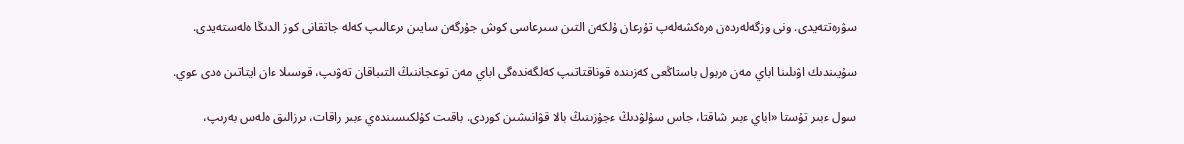سۋرەتتەيدى. ونى وزگەلەردەن ەرەكشەلەپ تۇرعان ۇلكەن التىن سىرعاسى كوش جۇرگەن سايىن ىرعالىپ كەلە جاتقانى كوز الدىڭا ەلەستەيدى.

سۇيىندىك اۋىلىنا اباي مەن ەربول باستاڭعى كەزىندە قوناقتاتىپ كەلگەندەگى اباي مەن توعجاننىڭ التىباقان تەۋىپ، قوسىلا ءان ايتاتىن ەدى عوي.

سول ءبىر تۇستا «اباي ءبىر شاقتا، جاس سۇلۋدىڭ ءجۇزىنىڭ بالا قۋانىشىن كوردى. باقىت كۇلكىسىندەي ءبىر راقات، ىرزالىق ەلەس بەرىپ،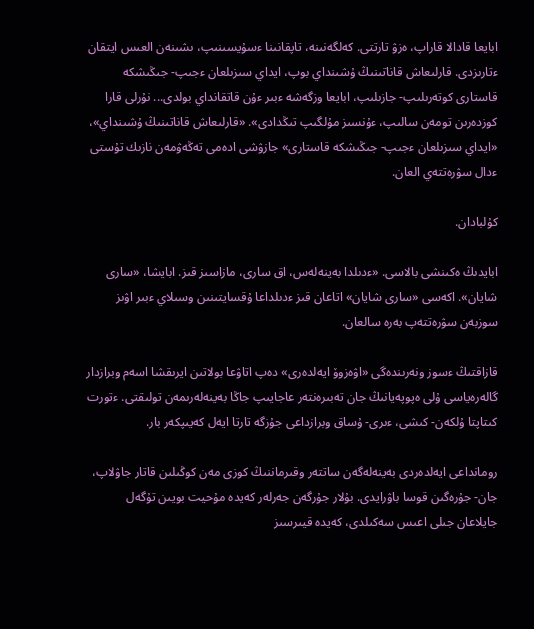ابايعا قادالا قاراپ، ەزۋ تارتتى. كەلگەنىنە، تاپقانىنا ءسۇيسىنىپ، ىشىنەن العىس ايتقان ءتارىزدى. قارلىعاش قاناتىنىڭ ۇشىنداي بوپ، ايداي سىزىلعان ءجىپ- جىڭىشكە قاستارى كوتەرىلىپ- جازىلىپ، ابايعا وزگەشە ءبىر ءۇن قاتقانداي بولدى... نۇرلى قارا كوزدەرىن تومەن سالىپ، ءۇنسىز مۇلگىپ تىڭدادى». «قارلىعاش قاناتىنىڭ ۇشىنداي»، «ايداي سىزىلعان ءجىپ- جىڭىشكە قاستارى» جازۋشى ادەمى تەڭەۋمەن نازىك تۇستى ءدال سۋرەتتەي العان.

كۇلبادان.

ابايدىڭ ەكىنشى بالاسى. «ءدىلدا بەينەلەس، اق سارى، مازاسىز قىز. ابايشا، «سارى شايان». اكەسى «سارى شايان» اتاعان قىز ءدىلداعا ۇقسايتىنىن وسىلاي ءبىر اۋىز سوزبەن سۋرەتتەپ بەرە سالعان.

قازاقتىڭ ءسوز ونەرىندەگى «اۋەزوۆ ايەلدەرى» دەپ اتاۋعا بولاتىن ايرىقشا اسەم وبرازدار گالەرەياسى ۇلى ەپوپەيانىڭ جان تەبىرەنتەر عاجايىپ جاڭا بەينەلەرىمەن تولىقتى. ءتورت كىتاپتا ۇلكەن- كىشى، ءىرى- ۇساق وبرازداعى جۇزگە تارتا ايەل كەيىپكەر بار.

رومانداعى ايەلدەردى بەينەلەگەن ساتتەر وقىرماننىڭ كوزى مەن كوڭىلىن قاتار جاۋلاپ، جان- جۇرەگىن قوسا باۋرايدى. بۇلار جۇرگەن جەرلەر كەيدە مۇحيت بويىن تۇگەل جايلاعان جىلى اعىس سەكىلدى، كەيدە قيىرسىز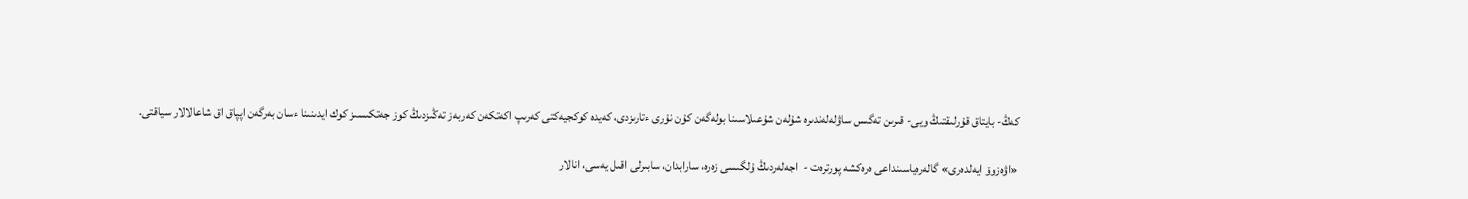كەڭ- بايتاق قۇرلىقتىڭ ويى- قىرىن تەگىس ساۋلەلەندىرە شۇلەن شۇعىلاسىنا بولەگەن كۇن نۇرى ءتارىزدى، كەيدە كوكجيەكتى كەرىپ اكەتكەن كەربەز تەڭىزدىڭ كوز جەتكىسىز كوك ايدىنىنا ءسان بەرگەن اپپاق اق شاعالالار سياقتى.

«اۋەزوۆ ايەلدەرى» گالەرەياسىنداعى ەرەكشە پورترەت -  اجەلەردىڭ ۇلگىسى زەرە، سارابدان، سابىرلى اقىل يەسى، انالار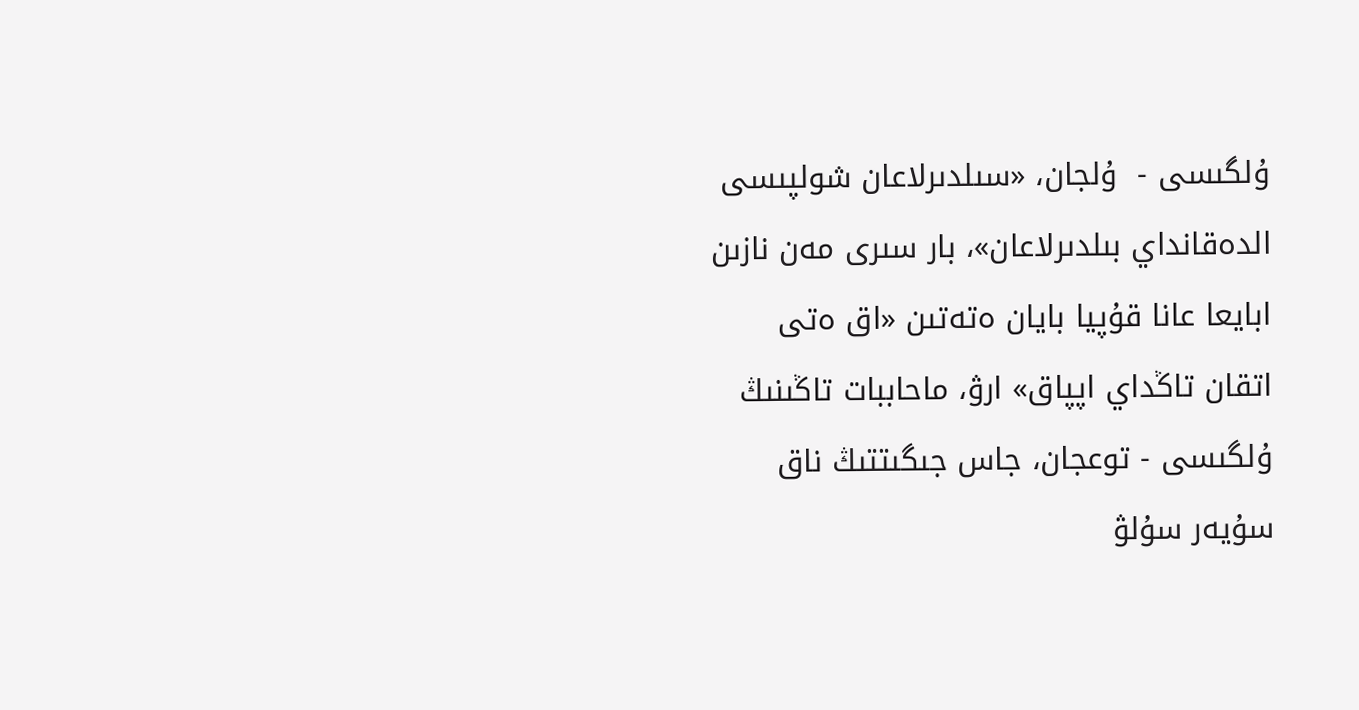ۇلگىسى -  ۇلجان، «سىلدىرلاعان شولپىسى الدەقانداي بىلدىرلاعان»، بار سىرى مەن نازىن ابايعا عانا قۇپيا بايان ەتەتىن «اق ەتى اتقان تاڭداي اپپاق» ارۋ، ماحاببات تاڭىنىڭ ۇلگىسى - توعجان، جاس جىگىتتىڭ ناق سۇيەر سۇلۋ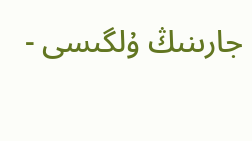جارىنىڭ ۇلگىسى -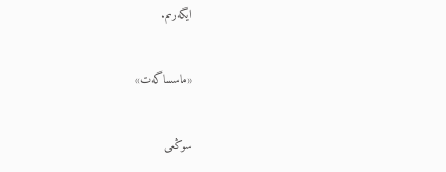ايگەرىم.

«ماسساگەت»

سوڭعى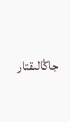جاڭالىقتار